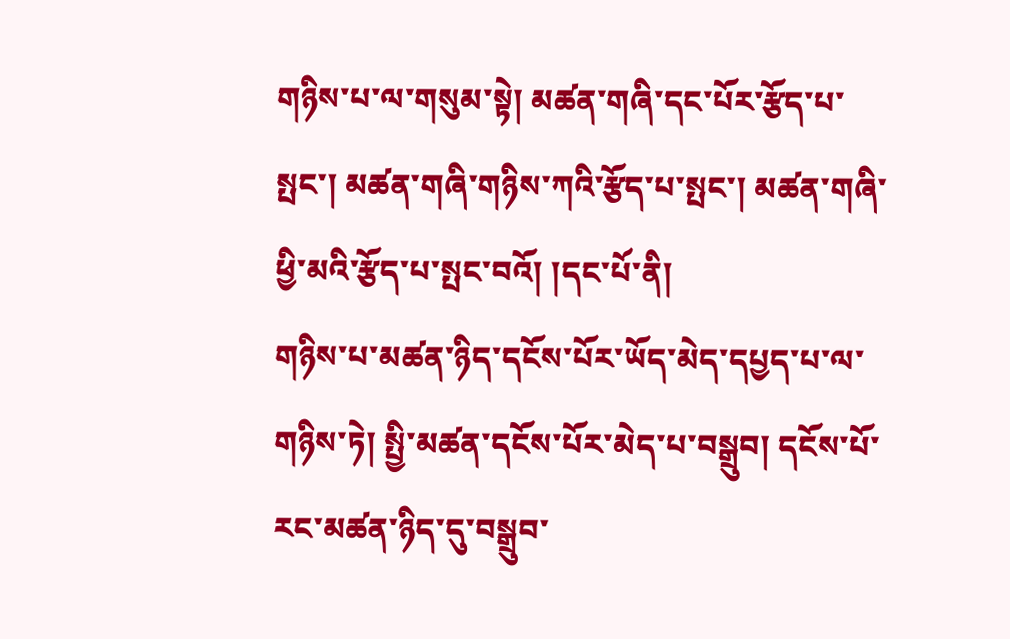གཉིས་པ་ལ་གསུམ་སྟེ། མཚན་གཞི་དང་པོར་རྩོད་པ་སྤང་། མཚན་གཞི་གཉིས་ཀའི་རྩོད་པ་སྤང་། མཚན་གཞི་ཕྱི་མའི་རྩོད་པ་སྤང་བའོ། །དང་པོ་ནི།
གཉིས་པ་མཚན་ཉིད་དངོས་པོར་ཡོད་མེད་དཔྱད་པ་ལ་གཉིས་ཏེ། སྤྱི་མཚན་དངོས་པོར་མེད་པ་བསྒྲུབ། དངོས་པོ་རང་མཚན་ཉིད་དུ་བསྒྲུབ་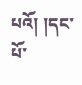པའོ། །དང་པོ་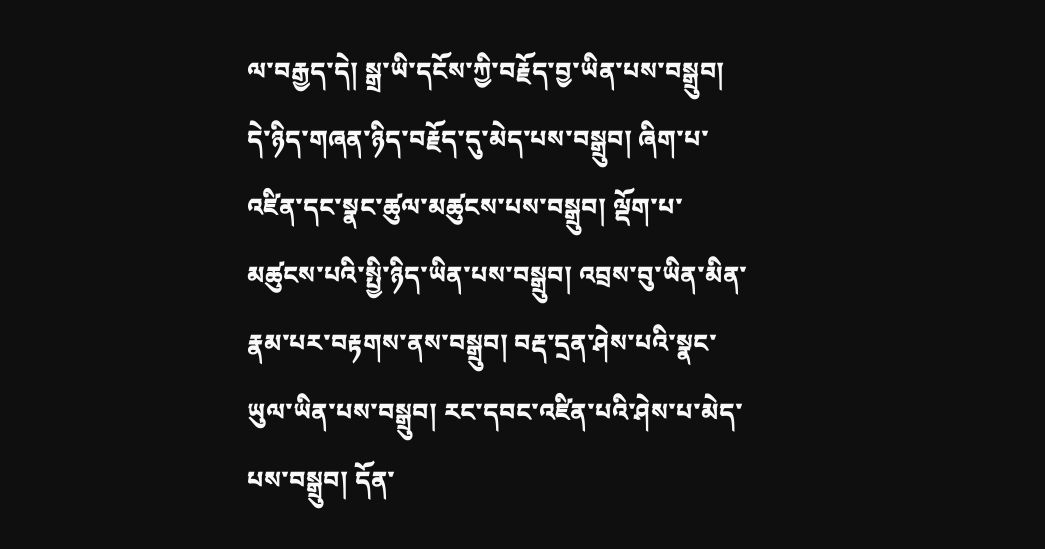ལ་བརྒྱད་དེ། སྒྲ་ཡི་དངོས་ཀྱི་བརྗོད་བྱ་ཡིན་པས་བསྒྲུབ། དེ་ཉིད་གཞན་ཉིད་བརྗོད་དུ་མེད་པས་བསྒྲུབ། ཞིག་པ་འཛིན་དང་སྣང་ཚུལ་མཚུངས་པས་བསྒྲུབ། ལྡོག་པ་མཚུངས་པའི་སྤྱི་ཉིད་ཡིན་པས་བསྒྲུབ། འབྲས་བུ་ཡིན་མིན་རྣམ་པར་བརྟགས་ནས་བསྒྲུབ། བརྡ་དྲན་ཤེས་པའི་སྣང་ཡུལ་ཡིན་པས་བསྒྲུབ། རང་དབང་འཛིན་པའི་ཤེས་པ་མེད་པས་བསྒྲུབ། དོན་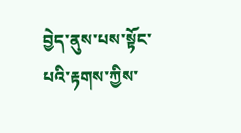བྱེད་ནུས་པས་སྟོང་པའི་རྟགས་ཀྱིས་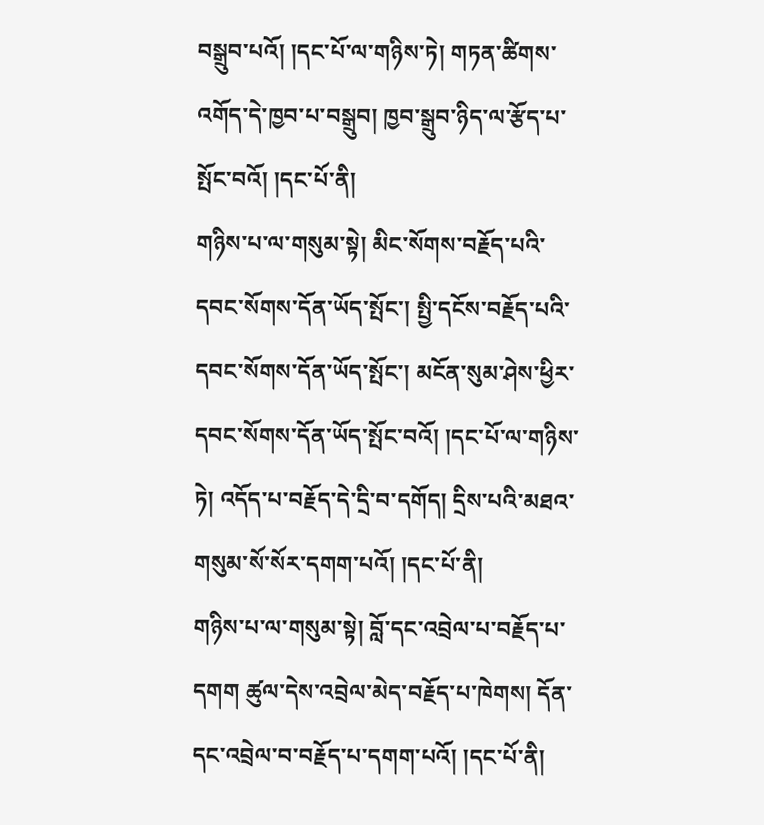བསྒྲུབ་པའོ། །དང་པོ་ལ་གཉིས་ཏེ། གཏན་ཚིགས་འགོད་དེ་ཁྱབ་པ་བསྒྲུབ། ཁྱབ་སྒྲུབ་ཉིད་ལ་རྩོད་པ་སྤོང་བའོ། །དང་པོ་ནི།
གཉིས་པ་ལ་གསུམ་སྟེ། མིང་སོགས་བརྗོད་པའི་དབང་སོགས་དོན་ཡོད་སྤོང་། སྤྱི་དངོས་བརྗོད་པའི་དབང་སོགས་དོན་ཡོད་སྤོང་། མངོན་སུམ་ཤེས་ཕྱིར་དབང་སོགས་དོན་ཡོད་སྤོང་བའོ། །དང་པོ་ལ་གཉིས་ཏེ། འདོད་པ་བརྗོད་དེ་དྲི་བ་དགོད། དྲིས་པའི་མཐའ་གསུམ་སོ་སོར་དགག་པའོ། །དང་པོ་ནི།
གཉིས་པ་ལ་གསུམ་སྟེ། བློ་དང་འབྲེལ་པ་བརྗོད་པ་དགག ཚུལ་དེས་འབྲེལ་མེད་བརྗོད་པ་ཁེགས། དོན་དང་འབྲེལ་བ་བརྗོད་པ་དགག་པའོ། །དང་པོ་ནི།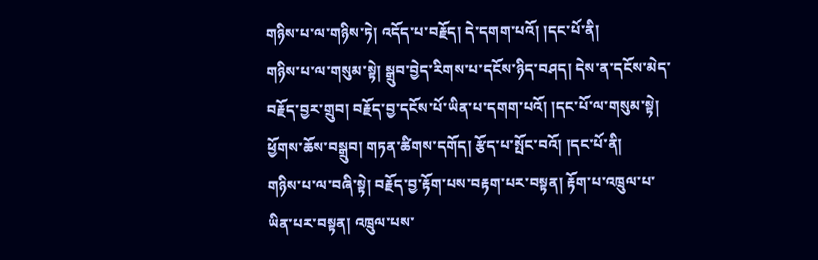གཉིས་པ་ལ་གཉིས་ཏེ། འདོད་པ་བརྗོད། དེ་དགག་པའོ། །དང་པོ་ནི།
གཉིས་པ་ལ་གསུམ་སྟེ། སྒྲུབ་བྱེད་རིགས་པ་དངོས་ཉིད་བཤད། དེས་ན་དངོས་མེད་བརྗོད་བྱར་གྲུབ། བརྗོད་བྱ་དངོས་པོ་ཡིན་པ་དགག་པའོ། །དང་པོ་ལ་གསུམ་སྟེ། ཕྱོགས་ཆོས་བསྒྲུབ། གཏན་ཚིགས་དགོད། རྩོད་པ་སྤོང་བའོ། །དང་པོ་ནི།
གཉིས་པ་ལ་བཞི་སྟེ། བརྗོད་བྱ་རྟོག་པས་བརྟག་པར་བསྟན། རྟོག་པ་འཁྲུལ་པ་ཡིན་པར་བསྟན། འཁྲུལ་པས་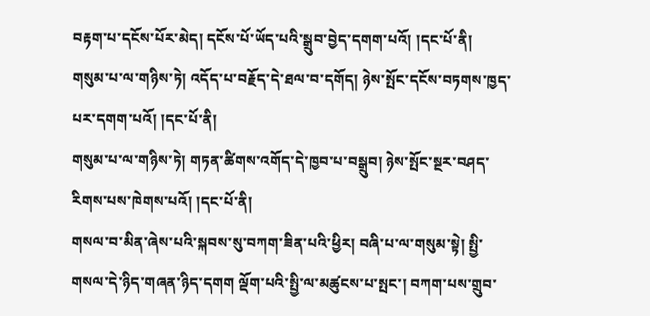བརྟག་པ་དངོས་པོར་མེད། དངོས་པོ་ཡོད་པའི་སྒྲུབ་བྱེད་དགག་པའོ། །དང་པོ་ནི།
གསུམ་པ་ལ་གཉིས་ཏེ། འདོད་པ་བརྗོད་དེ་ཐལ་བ་དགོད། ཉེས་སྤོང་དངོས་བཏགས་ཁྱད་པར་དགག་པའོ། །དང་པོ་ནི།
གསུམ་པ་ལ་གཉིས་ཏེ། གཏན་ཚིགས་འགོད་དེ་ཁྱབ་པ་བསྒྲུབ། ཉེས་སྤོང་སྔར་བཤད་རིགས་པས་ཁེགས་པའོ། །དང་པོ་ནི།
གསལ་བ་མིན་ཞེས་པའི་སྐབས་སུ་བཀག་ཟིན་པའི་ཕྱིར། བཞི་པ་ལ་གསུམ་སྟེ། སྤྱི་གསལ་དེ་ཉིད་གཞན་ཉིད་དགག ལྡོག་པའི་སྤྱི་ལ་མཚུངས་པ་སྤང་། བཀག་པས་གྲུབ་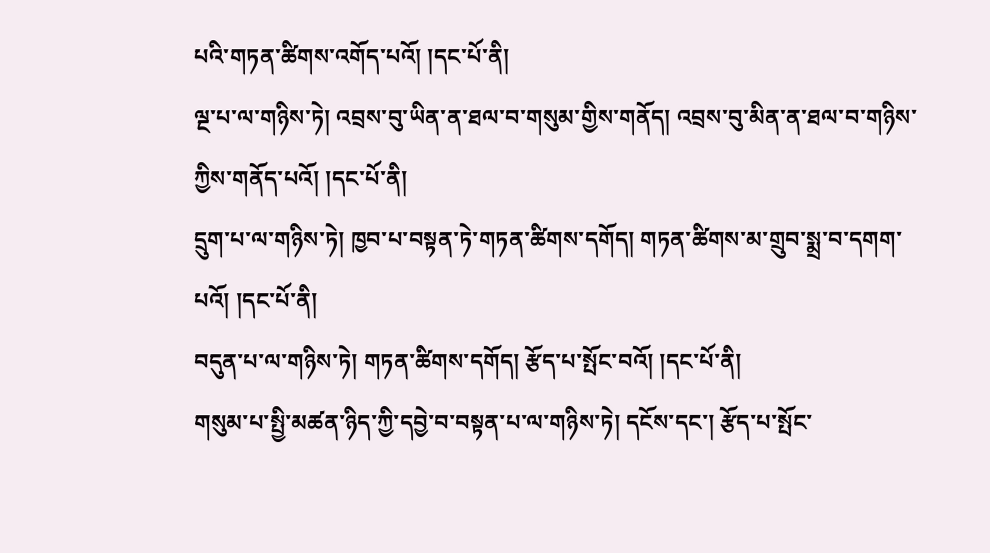པའི་གཏན་ཚིགས་འགོད་པའོ། །དང་པོ་ནི།
ལྔ་པ་ལ་གཉིས་ཏེ། འབྲས་བུ་ཡིན་ན་ཐལ་བ་གསུམ་གྱིས་གནོད། འབྲས་བུ་མིན་ན་ཐལ་བ་གཉིས་ཀྱིས་གནོད་པའོ། །དང་པོ་ནི།
དྲུག་པ་ལ་གཉིས་ཏེ། ཁྱབ་པ་བསྟན་ཏེ་གཏན་ཚིགས་དགོད། གཏན་ཚིགས་མ་གྲུབ་སྨྲ་བ་དགག་པའོ། །དང་པོ་ནི།
བདུན་པ་ལ་གཉིས་ཏེ། གཏན་ཚིགས་དགོད། རྩོད་པ་སྤོང་བའོ། །དང་པོ་ནི།
གསུམ་པ་སྤྱི་མཚན་ཉིད་ཀྱི་དབྱེ་བ་བསྟན་པ་ལ་གཉིས་ཏེ། དངོས་དང་། རྩོད་པ་སྤོང་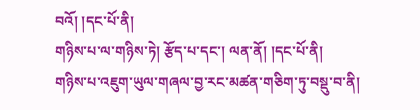བའོ། །དང་པོ་ནི།
གཉིས་པ་ལ་གཉིས་ཏེ། རྩོད་པ་དང་། ལན་ནོ། །དང་པོ་ནི།
གཉིས་པ་འཇུག་ཡུལ་གཞལ་བྱ་རང་མཚན་གཅིག་ཏུ་བསྡུ་བ་ནི།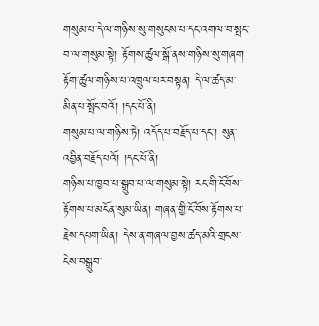གསུམ་པ་དེ་ལ་གཉིས་སུ་གསུངས་པ་དང་འགལ་བ་སྤང་བ་ལ་གསུམ་སྟེ། རྟོགས་ཚུལ་སྒོ་ནས་གཉིས་སུ་གཞག རྟོག་ཚུལ་གཉིས་པ་འཁྲུལ་པར་བསྟན། དེ་ལ་ཚད་མ་མིན་པ་སྤོང་བའོ། །དང་པོ་ནི།
གསུམ་པ་ལ་གཉིས་ཏེ། འདོད་པ་བརྗོད་པ་དང་། སུན་འབྱིན་བརྗོད་པའོ། །དང་པོ་ནི།
གཉིས་པ་ཁྱབ་པ་སྒྲུབ་པ་ལ་གསུམ་སྟེ། རང་གི་ངོ་བོས་རྟོགས་པ་མངོན་སུམ་ཡིན། གཞན་གྱི་ངོ་བོས་རྟོགས་པ་རྗེས་དཔག་ཡིན། དེས་ན་གཞལ་བྱས་ཚད་མའི་གྲངས་ངེས་བསྒྲུབ་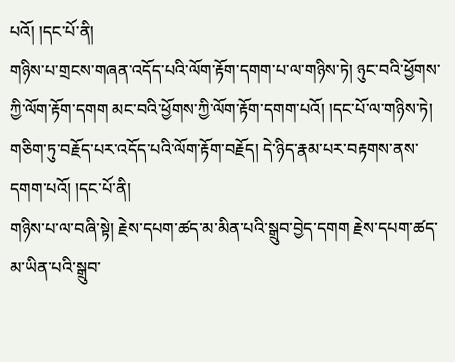པའོ། །དང་པོ་ནི།
གཉིས་པ་གྲངས་གཞན་འདོད་པའི་ལོག་རྟོག་དགག་པ་ལ་གཉིས་ཏེ། ཉུང་བའི་ཕྱོགས་ཀྱི་ལོག་རྟོག་དགག མང་བའི་ཕྱོགས་ཀྱི་ལོག་རྟོག་དགག་པའོ། །དང་པོ་ལ་གཉིས་ཏེ། གཅིག་ཏུ་བརྗོད་པར་འདོད་པའི་ལོག་རྟོག་བརྗོད། དེ་ཉིད་རྣམ་པར་བརྟགས་ནས་དགག་པའོ། །དང་པོ་ནི།
གཉིས་པ་ལ་བཞི་སྟེ། རྗེས་དཔག་ཚད་མ་མིན་པའི་སྒྲུབ་བྱེད་དགག རྗེས་དཔག་ཚད་མ་ཡིན་པའི་སྒྲུབ་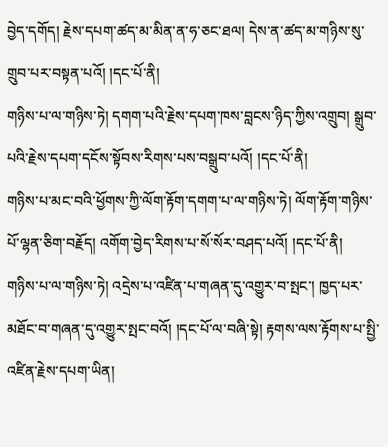བྱེད་དགོད། རྗེས་དཔག་ཚད་མ་མིན་ན་ཧ་ཅང་ཐལ། དེས་ན་ཚད་མ་གཉིས་སུ་གྲུབ་པར་བསྟན་པའོ། །དང་པོ་ནི།
གཉིས་པ་ལ་གཉིས་ཏེ། དགག་པའི་རྗེས་དཔག་ཁས་བླངས་ཉིད་ཀྱིས་འགྲུབ། སྒྲུབ་པའི་རྗེས་དཔག་དངོས་སྟོབས་རིགས་པས་བསྒྲུབ་པའོ། །དང་པོ་ནི།
གཉིས་པ་མང་བའི་ཕྱོགས་ཀྱི་ལོག་རྟོག་དགག་པ་ལ་གཉིས་ཏེ། ལོག་རྟོག་གཉིས་པོ་ལྷན་ཅིག་བརྗོད། འགོག་བྱེད་རིགས་པ་སོ་སོར་བཤད་པའོ། །དང་པོ་ནི།
གཉིས་པ་ལ་གཉིས་ཏེ། འདྲེས་པ་འཛིན་པ་གཞན་དུ་འགྱུར་བ་སྤང་། ཁྱད་པར་མཐོང་བ་གཞན་དུ་འགྱུར་སྤང་བའོ། །དང་པོ་ལ་བཞི་སྟེ། རྟགས་ལས་རྟོགས་པ་སྤྱི་འཛིན་རྗེས་དཔག་ཡིན།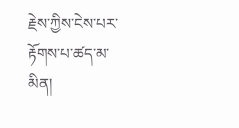རྗེས་ཀྱིས་ངེས་པར་རྟོགས་པ་ཚད་མ་མིན།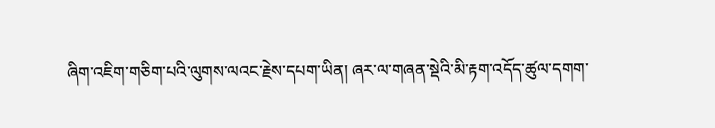ཞིག་འཇིག་གཅིག་པའི་ལུགས་ལའང་རྗེས་དཔག་ཡིན། ཞར་ལ་གཞན་སྡེའི་མི་རྟག་འདོད་ཚུལ་དགག་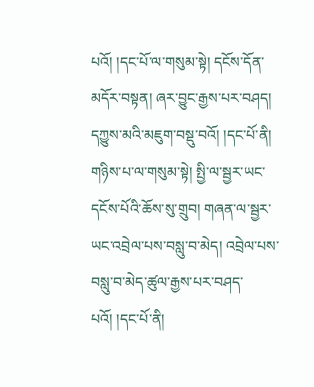པའོ། །དང་པོ་ལ་གསུམ་སྟེ། དངོས་དོན་མདོར་བསྟན། ཞར་བྱུང་རྒྱས་པར་བཤད། དཀྱུས་མའི་མཇུག་བསྡུ་བའོ། །དང་པོ་ནི།
གཉིས་པ་ལ་གསུམ་སྟེ། སྤྱི་ལ་སྦྱར་ཡང་དངོས་པོའི་ཆོས་སུ་གྲུབ། གཞན་ལ་སྦྱར་ཡང་འབྲེལ་པས་བསླུ་བ་མེད། འབྲེལ་པས་བསླུ་བ་མེད་ཚུལ་རྒྱས་པར་བཤད་པའོ། །དང་པོ་ནི།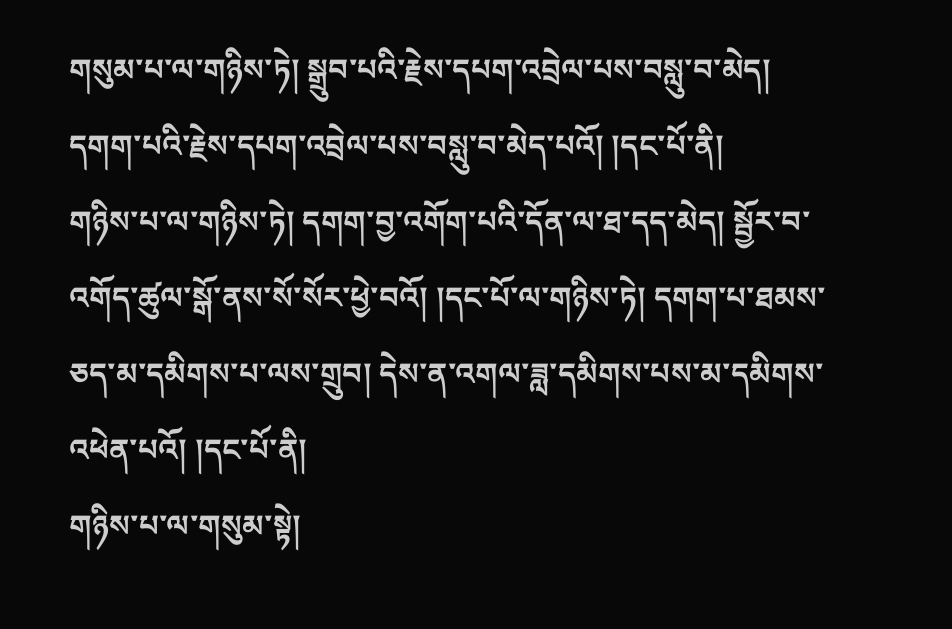གསུམ་པ་ལ་གཉིས་ཏེ། སྒྲུབ་པའི་རྗེས་དཔག་འབྲེལ་པས་བསླུ་བ་མེད། དགག་པའི་རྗེས་དཔག་འབྲེལ་པས་བསླུ་བ་མེད་པའོ། །དང་པོ་ནི།
གཉིས་པ་ལ་གཉིས་ཏེ། དགག་བྱ་འགོག་པའི་དོན་ལ་ཐ་དད་མེད། སྦྱོར་བ་འགོད་ཚུལ་སྒོ་ནས་སོ་སོར་ཕྱེ་བའོ། །དང་པོ་ལ་གཉིས་ཏེ། དགག་པ་ཐམས་ཅད་མ་དམིགས་པ་ལས་གྲུབ། དེས་ན་འགལ་ཟླ་དམིགས་པས་མ་དམིགས་འཕེན་པའོ། །དང་པོ་ནི།
གཉིས་པ་ལ་གསུམ་སྟེ།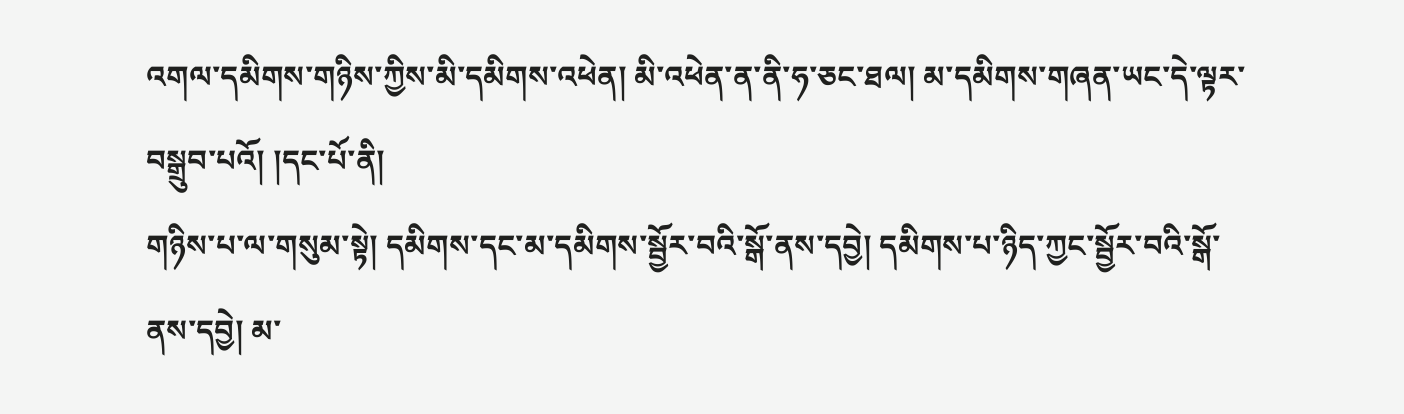འགལ་དམིགས་གཉིས་ཀྱིས་མི་དམིགས་འཕེན། མི་འཕེན་ན་ནི་ཧ་ཅང་ཐལ། མ་དམིགས་གཞན་ཡང་དེ་ལྟར་བསྒྲུབ་པའོ། །དང་པོ་ནི།
གཉིས་པ་ལ་གསུམ་སྟེ། དམིགས་དང་མ་དམིགས་སྦྱོར་བའི་སྒོ་ནས་དབྱེ། དམིགས་པ་ཉིད་ཀྱང་སྦྱོར་བའི་སྒོ་ནས་དབྱེ། མ་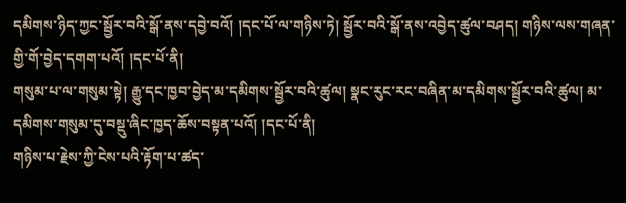དམིགས་ཉིད་ཀྱང་སྦྱོར་བའི་སྒོ་ནས་དབྱེ་བའོ། །དང་པོ་ལ་གཉིས་ཏེ། སྦྱོར་བའི་སྒོ་ནས་འབྱེད་ཚུལ་བཤད། གཉིས་ལས་གཞན་གྱི་གོ་བྱེད་དགག་པའོ། །དང་པོ་ནི།
གསུམ་པ་ལ་གསུམ་སྟེ། རྒྱུ་དང་ཁྱབ་བྱེད་མ་དམིགས་སྦྱོར་བའི་ཚུལ། སྣང་རུང་རང་བཞིན་མ་དམིགས་སྦྱོར་བའི་ཚུལ། མ་དམིགས་གསུམ་དུ་བསྡུ་ཞིང་ཁྱད་ཆོས་བསྟན་པའོ། །དང་པོ་ནི།
གཉིས་པ་རྗེས་ཀྱི་ངེས་པའི་རྟོག་པ་ཚད་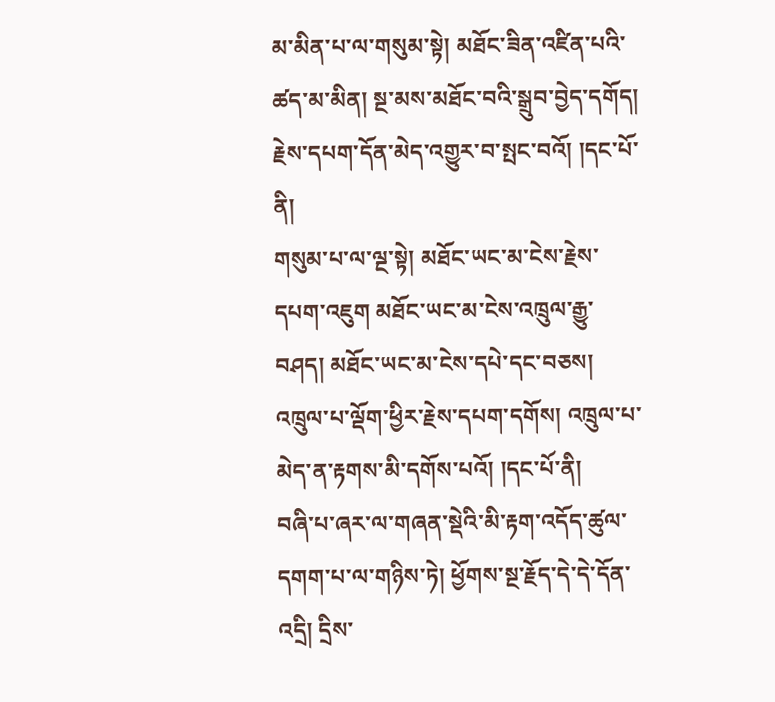མ་མིན་པ་ལ་གསུམ་སྟེ། མཐོང་ཟིན་འཛིན་པའི་ཚད་མ་མིན། སྔ་མས་མཐོང་བའི་སྒྲུབ་བྱེད་དགོད། རྗེས་དཔག་དོན་མེད་འགྱུར་བ་སྤང་བའོ། །དང་པོ་ནི།
གསུམ་པ་ལ་ལྔ་སྟེ། མཐོང་ཡང་མ་ངེས་རྗེས་དཔག་འཇུག མཐོང་ཡང་མ་ངེས་འཁྲུལ་རྒྱུ་བཤད། མཐོང་ཡང་མ་ངེས་དཔེ་དང་བཅས། འཁྲུལ་པ་ལྡོག་ཕྱིར་རྗེས་དཔག་དགོས། འཁྲུལ་པ་མེད་ན་རྟགས་མི་དགོས་པའོ། །དང་པོ་ནི།
བཞི་པ་ཞར་ལ་གཞན་སྡེའི་མི་རྟག་འདོད་ཚུལ་དགག་པ་ལ་གཉིས་ཏེ། ཕྱོགས་སྔ་རྗོད་དེ་དེ་དོན་འདྲི། དྲིས་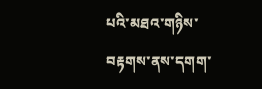པའི་མཐའ་གཉིས་བརྟགས་ནས་དགག་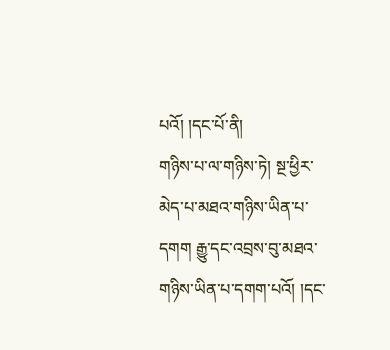པའོ། །དང་པོ་ནི།
གཉིས་པ་ལ་གཉིས་ཏེ། སྔ་ཕྱིར་མེད་པ་མཐའ་གཉིས་ཡིན་པ་དགག རྒྱུ་དང་འབྲས་བུ་མཐའ་གཉིས་ཡིན་པ་དགག་པའོ། །དང་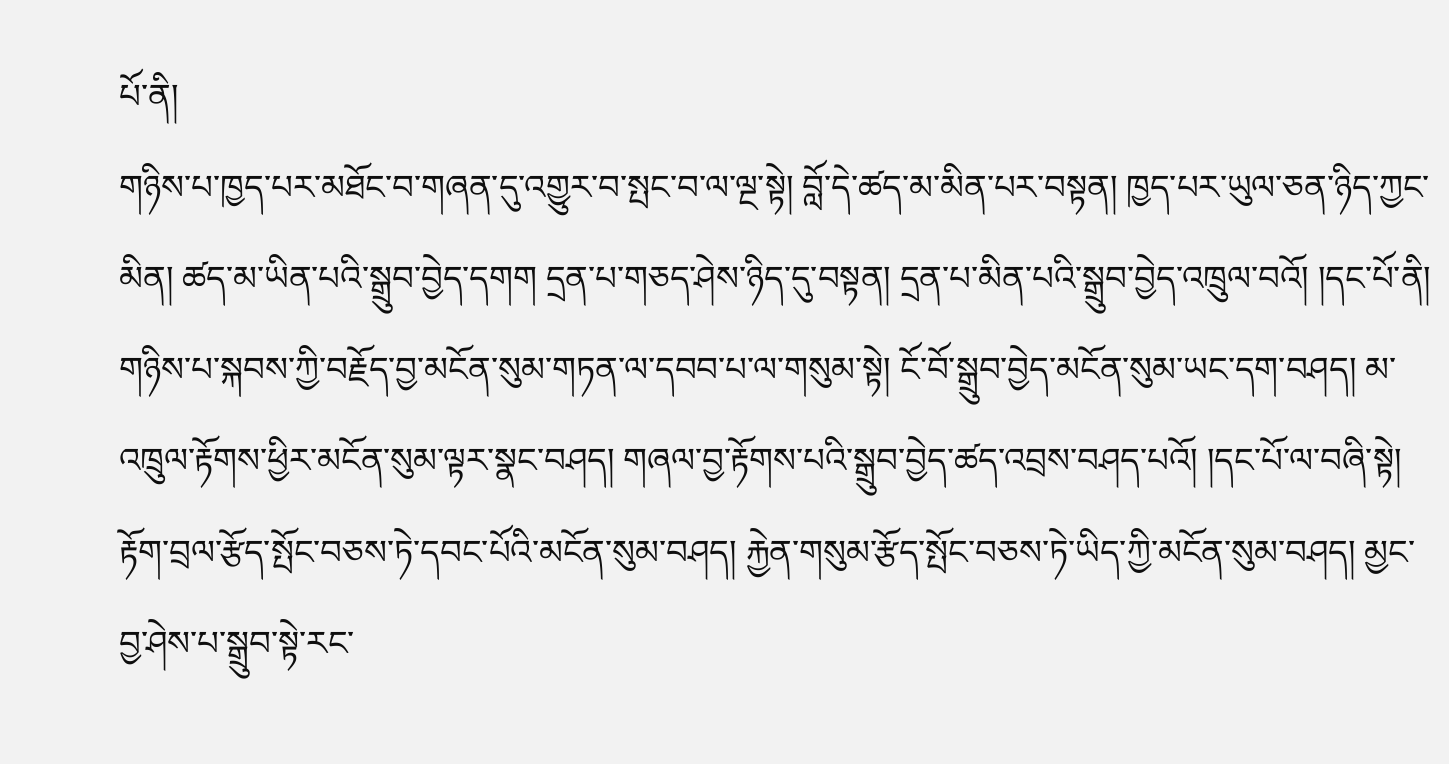པོ་ནི།
གཉིས་པ་ཁྱད་པར་མཐོང་བ་གཞན་དུ་འགྱུར་བ་སྤང་བ་ལ་ལྔ་སྟེ། བློ་དེ་ཚད་མ་མིན་པར་བསྟན། ཁྱད་པར་ཡུལ་ཅན་ཉིད་ཀྱང་མིན། ཚད་མ་ཡིན་པའི་སྒྲུབ་བྱེད་དགག དྲན་པ་གཅད་ཤེས་ཉིད་དུ་བསྟན། དྲན་པ་མིན་པའི་སྒྲུབ་བྱེད་འཁྲུལ་བའོ། །དང་པོ་ནི།
གཉིས་པ་སྐབས་ཀྱི་བརྗོད་བྱ་མངོན་སུམ་གཏན་ལ་དབབ་པ་ལ་གསུམ་སྟེ། ངོ་བོ་སྒྲུབ་བྱེད་མངོན་སུམ་ཡང་དག་བཤད། མ་འཁྲུལ་རྟོགས་ཕྱིར་མངོན་སུམ་ལྟར་སྣང་བཤད། གཞལ་བྱ་རྟོགས་པའི་སྒྲུབ་བྱེད་ཚད་འབྲས་བཤད་པའོ། །དང་པོ་ལ་བཞི་སྟེ། རྟོག་བྲལ་རྩོད་སྤོང་བཅས་ཏེ་དབང་པོའི་མངོན་སུམ་བཤད། རྐྱེན་གསུམ་རྩོད་སྤོང་བཅས་ཏེ་ཡིད་ཀྱི་མངོན་སུམ་བཤད། མྱང་བྱ་ཤེས་པ་སྒྲུབ་སྟེ་རང་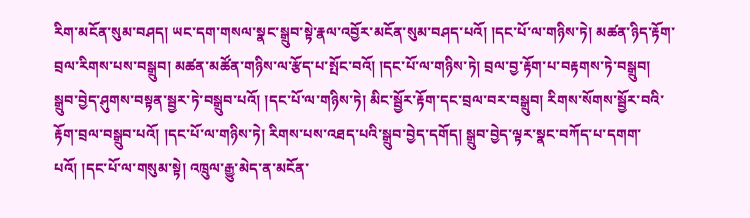རིག་མངོན་སུམ་བཤད། ཡང་དག་གསལ་སྣང་སྒྲུབ་སྟེ་རྣལ་འབྱོར་མངོན་སུམ་བཤད་པའོ། །དང་པོ་ལ་གཉིས་ཏེ། མཚན་ཉིད་རྟོག་བྲལ་རིགས་པས་བསྒྲུབ། མཚན་མཚོན་གཉིས་ལ་རྩོད་པ་སྤོང་བའོ། །དང་པོ་ལ་གཉིས་ཏེ། བྲལ་བྱ་རྟོག་པ་བརྟགས་ཏེ་བསྒྲུབ། སྒྲུབ་བྱེད་ཤུགས་བསྟན་སྦྱར་ཏེ་བསྒྲུབ་པའོ། །དང་པོ་ལ་གཉིས་ཏེ། མིང་སྦྱོར་རྟོག་དང་བྲལ་བར་བསྒྲུབ། རིགས་སོགས་སྦྱོར་བའི་རྟོག་བྲལ་བསྒྲུབ་པའོ། །དང་པོ་ལ་གཉིས་ཏེ། རིགས་པས་འཐད་པའི་སྒྲུབ་བྱེད་དགོད། སྒྲུབ་བྱེད་ལྟར་སྣང་བཀོད་པ་དགག་པའོ། །དང་པོ་ལ་གསུམ་སྟེ། འཁྲུལ་རྒྱུ་མེད་ན་མངོན་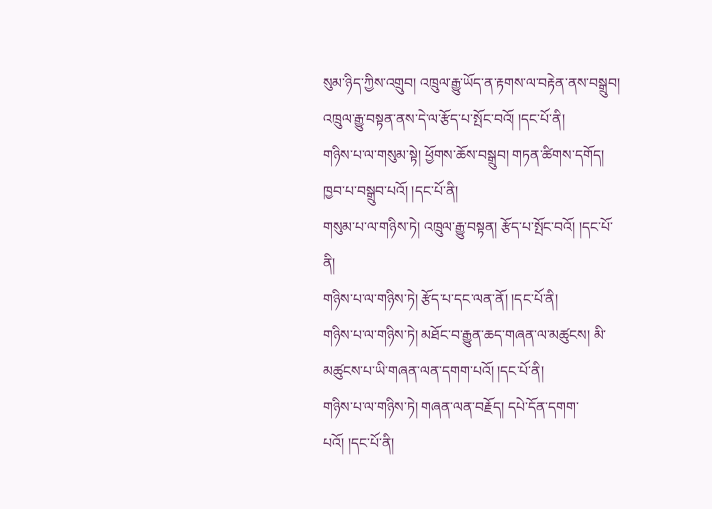སུམ་ཉིད་ཀྱིས་འགྲུབ། འཁྲུལ་རྒྱུ་ཡོད་ན་རྟགས་ལ་བརྟེན་ནས་བསྒྲུབ། འཁྲུལ་རྒྱུ་བསྟན་ནས་དེ་ལ་རྩོད་པ་སྤོང་བའོ། །དང་པོ་ནི།
གཉིས་པ་ལ་གསུམ་སྟེ། ཕྱོགས་ཆོས་བསྒྲུབ། གཏན་ཚིགས་དགོད། ཁྱབ་པ་བསྒྲུབ་པའོ། །དང་པོ་ནི།
གསུམ་པ་ལ་གཉིས་ཏེ། འཁྲུལ་རྒྱུ་བསྟན། རྩོད་པ་སྤོང་བའོ། །དང་པོ་ནི།
གཉིས་པ་ལ་གཉིས་ཏེ། རྩོད་པ་དང་ལན་ནོ། །དང་པོ་ནི།
གཉིས་པ་ལ་གཉིས་ཏེ། མཐོང་བ་རྒྱུན་ཆད་གཞན་ལ་མཚུངས། མི་མཚུངས་པ་ཡི་གཞན་ལན་དགག་པའོ། །དང་པོ་ནི།
གཉིས་པ་ལ་གཉིས་ཏེ། གཞན་ལན་བརྗོད། དཔེ་དོན་དགག་པའོ། །དང་པོ་ནི།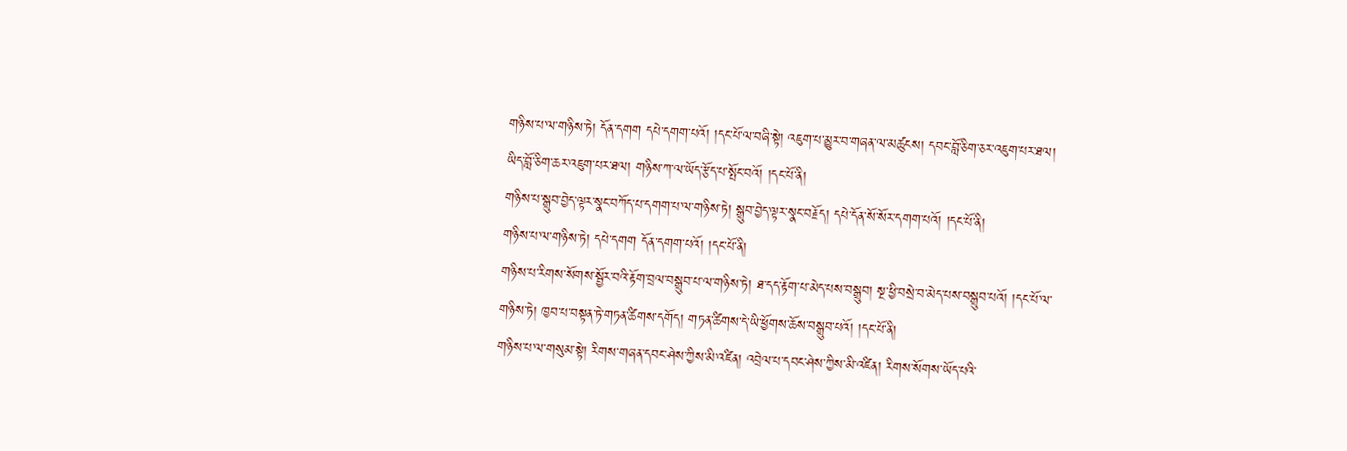གཉིས་པ་ལ་གཉིས་ཏེ། དོན་དགག དཔེ་དགག་པའོ། །དང་པོ་ལ་བཞི་སྟེ། འཇུག་པ་མྱུར་བ་གཞན་ལ་མཚུངས། དབང་བློ་ཅིག་ཅར་འཇུག་པར་ཐལ། ཡིད་བློ་ཅིག་ཆར་འཇུག་པར་ཐལ། གཉིས་ཀ་ལ་ཡོད་རྩོད་པ་སྤོང་བའོ། །དང་པོ་ནི།
གཉིས་པ་སྒྲུབ་བྱེད་ལྟར་སྣང་བཀོད་པ་དགག་པ་ལ་གཉིས་ཏེ། སྒྲུབ་བྱེད་ལྟར་སྣང་བརྗོད། དཔེ་དོན་སོ་སོར་དགག་པའོ། །དང་པོ་ནི།
གཉིས་པ་ལ་གཉིས་ཏེ། དཔེ་དགག དོན་དགག་པའོ། །དང་པོ་ནི།
གཉིས་པ་རིགས་སོགས་སྦྱོར་བའི་རྟོག་བྲལ་བསྒྲུབ་པ་ལ་གཉིས་ཏེ། ཐ་དད་རྟོག་པ་མེད་པས་བསྒྲུབ། སྔ་ཕྱི་བསྲེ་བ་མེད་པས་བསྒྲུབ་པའོ། །དང་པོ་ལ་གཉིས་ཏེ། ཁྱབ་པ་བསྟན་ཏེ་གཏན་ཚིགས་དགོད། གཏན་ཚིགས་དེ་ཡི་ཕྱོགས་ཆོས་བསྒྲུབ་པའོ། །དང་པོ་ནི།
གཉིས་པ་ལ་གསུམ་སྟེ། རིགས་གཞན་དབང་ཤེས་ཀྱིས་མི་འཛིན། འབྲེལ་པ་དབང་ཤེས་ཀྱིས་མི་འཛིན། རིགས་སོགས་ཡོད་པའི་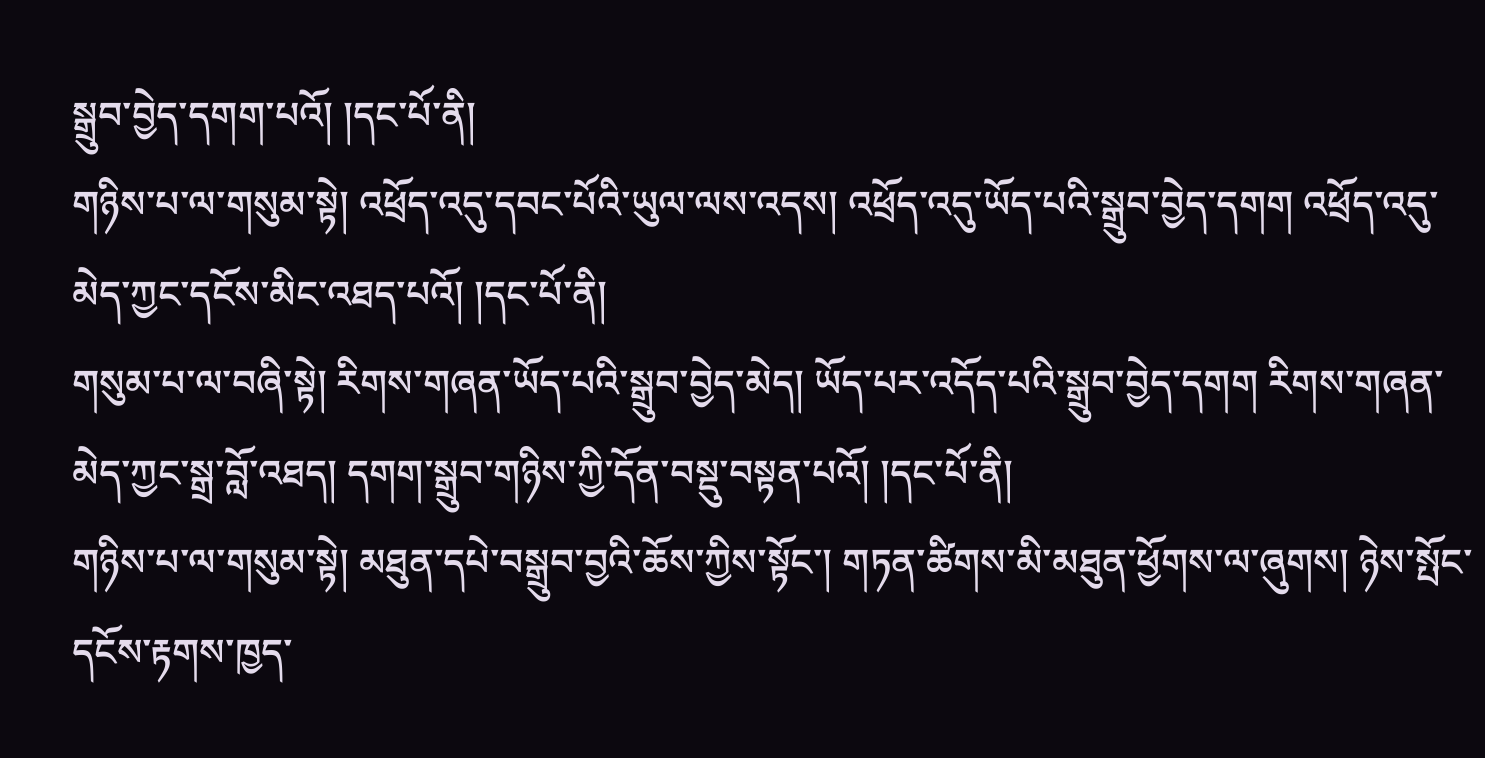སྒྲུབ་བྱེད་དགག་པའོ། །དང་པོ་ནི།
གཉིས་པ་ལ་གསུམ་སྟེ། འཕྲོད་འདུ་དབང་པོའི་ཡུལ་ལས་འདས། འཕྲོད་འདུ་ཡོད་པའི་སྒྲུབ་བྱེད་དགག འཕྲོད་འདུ་མེད་ཀྱང་དངོས་མིང་འཐད་པའོ། །དང་པོ་ནི།
གསུམ་པ་ལ་བཞི་སྟེ། རིགས་གཞན་ཡོད་པའི་སྒྲུབ་བྱེད་མེད། ཡོད་པར་འདོད་པའི་སྒྲུབ་བྱེད་དགག རིགས་གཞན་མེད་ཀྱང་སྒྲ་བློ་འཐད། དགག་སྒྲུབ་གཉིས་ཀྱི་དོན་བསྡུ་བསྟན་པའོ། །དང་པོ་ནི།
གཉིས་པ་ལ་གསུམ་སྟེ། མཐུན་དཔེ་བསྒྲུབ་བྱའི་ཆོས་ཀྱིས་སྟོང་། གཏན་ཚིགས་མི་མཐུན་ཕྱོགས་ལ་ཞུགས། ཉེས་སྤོང་དངོས་རྟགས་ཁྱད་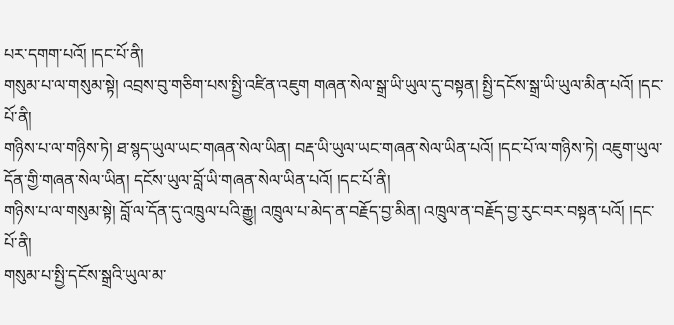པར་དགག་པའོ། །དང་པོ་ནི།
གསུམ་པ་ལ་གསུམ་སྟེ། འབྲས་བུ་གཅིག་པས་སྤྱི་འཛིན་འཇུག གཞན་སེལ་སྒྲ་ཡི་ཡུལ་དུ་བསྟན། སྤྱི་དངོས་སྒྲ་ཡི་ཡུལ་མིན་པའོ། །དང་པོ་ནི།
གཉིས་པ་ལ་གཉིས་ཏེ། ཐ་སྙད་ཡུལ་ཡང་གཞན་སེལ་ཡིན། བརྡ་ཡི་ཡུལ་ཡང་གཞན་སེལ་ཡིན་པའོ། །དང་པོ་ལ་གཉིས་ཏེ། འཇུག་ཡུལ་དོན་གྱི་གཞན་སེལ་ཡིན། དངོས་ཡུལ་བློ་ཡི་གཞན་སེལ་ཡིན་པའོ། །དང་པོ་ནི།
གཉིས་པ་ལ་གསུམ་སྟེ། བློ་ལ་དོན་དུ་འཁྲུལ་པའི་རྒྱུ། འཁྲུལ་པ་མེད་ན་བརྗོད་བྱ་མིན། འཁྲུལ་ན་བརྗོད་བྱ་རུང་བར་བསྟན་པའོ། །དང་པོ་ནི།
གསུམ་པ་སྤྱི་དངོས་སྒྲའི་ཡུལ་མ་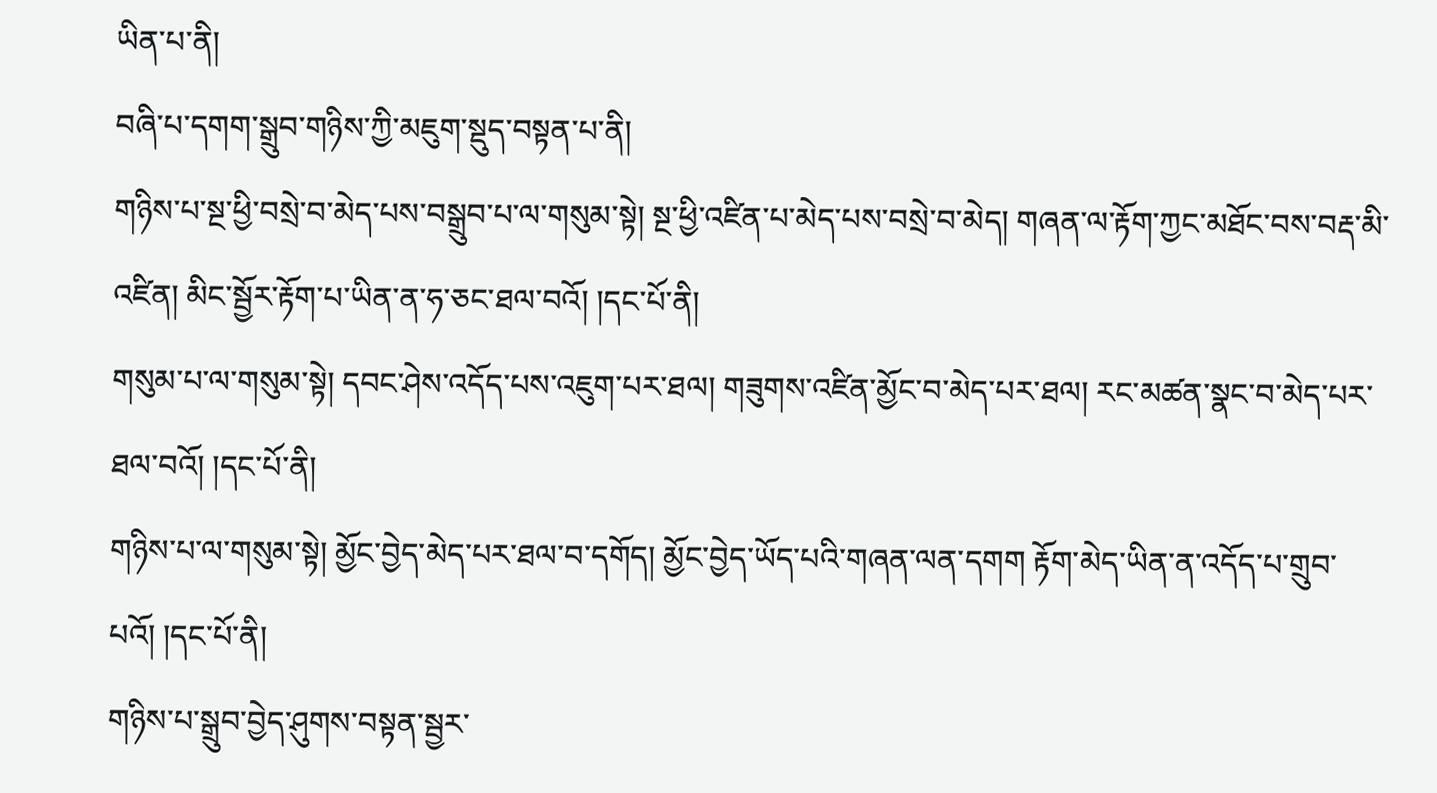ཡིན་པ་ནི།
བཞི་པ་དགག་སྒྲུབ་གཉིས་ཀྱི་མཇུག་སྡུད་བསྟན་པ་ནི།
གཉིས་པ་སྔ་ཕྱི་བསྲེ་བ་མེད་པས་བསྒྲུབ་པ་ལ་གསུམ་སྟེ། སྔ་ཕྱི་འཛིན་པ་མེད་པས་བསྲེ་བ་མེད། གཞན་ལ་རྟོག་ཀྱང་མཐོང་བས་བརྡ་མི་འཛིན། མིང་སྦྱོར་རྟོག་པ་ཡིན་ན་ཧ་ཅང་ཐལ་བའོ། །དང་པོ་ནི།
གསུམ་པ་ལ་གསུམ་སྟེ། དབང་ཤེས་འདོད་པས་འཇུག་པར་ཐལ། གཟུགས་འཛིན་མྱོང་བ་མེད་པར་ཐལ། རང་མཚན་སྣང་བ་མེད་པར་ཐལ་བའོ། །དང་པོ་ནི།
གཉིས་པ་ལ་གསུམ་སྟེ། མྱོང་བྱེད་མེད་པར་ཐལ་བ་དགོད། མྱོང་བྱེད་ཡོད་པའི་གཞན་ལན་དགག རྟོག་མེད་ཡིན་ན་འདོད་པ་གྲུབ་པའོ། །དང་པོ་ནི།
གཉིས་པ་སྒྲུབ་བྱེད་ཤུགས་བསྟན་སྦྱར་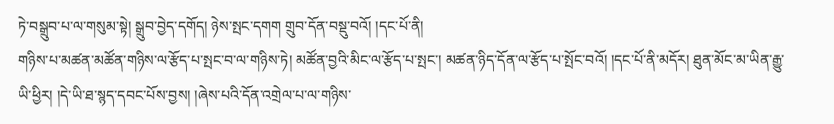ཏེ་བསྒྲུབ་པ་ལ་གསུམ་སྟེ། སྒྲུབ་བྱེད་དགོད། ཉེས་སྤང་དགག གྲུབ་དོན་བསྡུ་བའོ། །དང་པོ་ནི།
གཉིས་པ་མཚན་མཚོན་གཉིས་ལ་རྩོད་པ་སྤང་བ་ལ་གཉིས་ཏེ། མཚོན་བྱའི་མིང་ལ་རྩོད་པ་སྤང་། མཚན་ཉིད་དོན་ལ་རྩོད་པ་སྤོང་བའོ། །དང་པོ་ནི་མདོར། ཐུན་མོང་མ་ཡིན་རྒྱུ་ཡི་ཕྱིར། །དེ་ཡི་ཐ་སྙད་དབང་པོས་བྱས། །ཞེས་པའི་དོན་འགྲེལ་པ་ལ་གཉིས་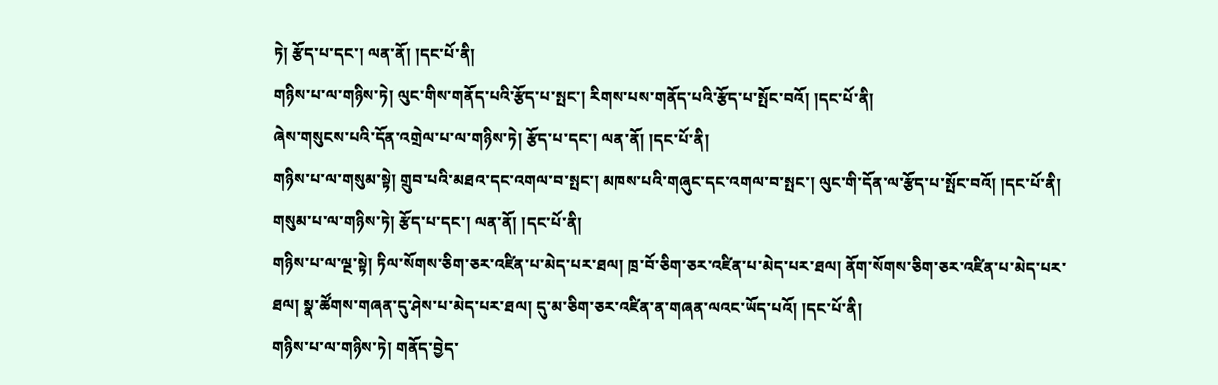ཏེ། རྩོད་པ་དང་། ལན་ནོ། །དང་པོ་ནི།
གཉིས་པ་ལ་གཉིས་ཏེ། ལུང་གིས་གནོད་པའི་རྩོད་པ་སྤང་། རིགས་པས་གནོད་པའི་རྩོད་པ་སྤོང་བའོ། །དང་པོ་ནི།
ཞེས་གསུངས་པའི་དོན་འགྲེལ་པ་ལ་གཉིས་ཏེ། རྩོད་པ་དང་། ལན་ནོ། །དང་པོ་ནི།
གཉིས་པ་ལ་གསུམ་སྟེ། གྲུབ་པའི་མཐའ་དང་འགལ་བ་སྤང་། མཁས་པའི་གཞུང་དང་འགལ་བ་སྤང་། ལུང་གི་དོན་ལ་རྩོད་པ་སྤོང་བའོ། །དང་པོ་ནི།
གསུམ་པ་ལ་གཉིས་ཏེ། རྩོད་པ་དང་། ལན་ནོ། །དང་པོ་ནི།
གཉིས་པ་ལ་ལྔ་སྟེ། ཏིལ་སོགས་ཅིག་ཅར་འཛིན་པ་མེད་པར་ཐལ། ཁྲ་བོ་ཅིག་ཅར་འཛིན་པ་མེད་པར་ཐལ། ནོག་སོགས་ཅིག་ཅར་འཛིན་པ་མེད་པར་ཐལ། སྣ་ཚོགས་གཞན་དུ་ཤེས་པ་མེད་པར་ཐལ། དུ་མ་ཅིག་ཅར་འཛིན་ན་གཞན་ལའང་ཡོད་པའོ། །དང་པོ་ནི།
གཉིས་པ་ལ་གཉིས་ཏེ། གནོད་བྱེད་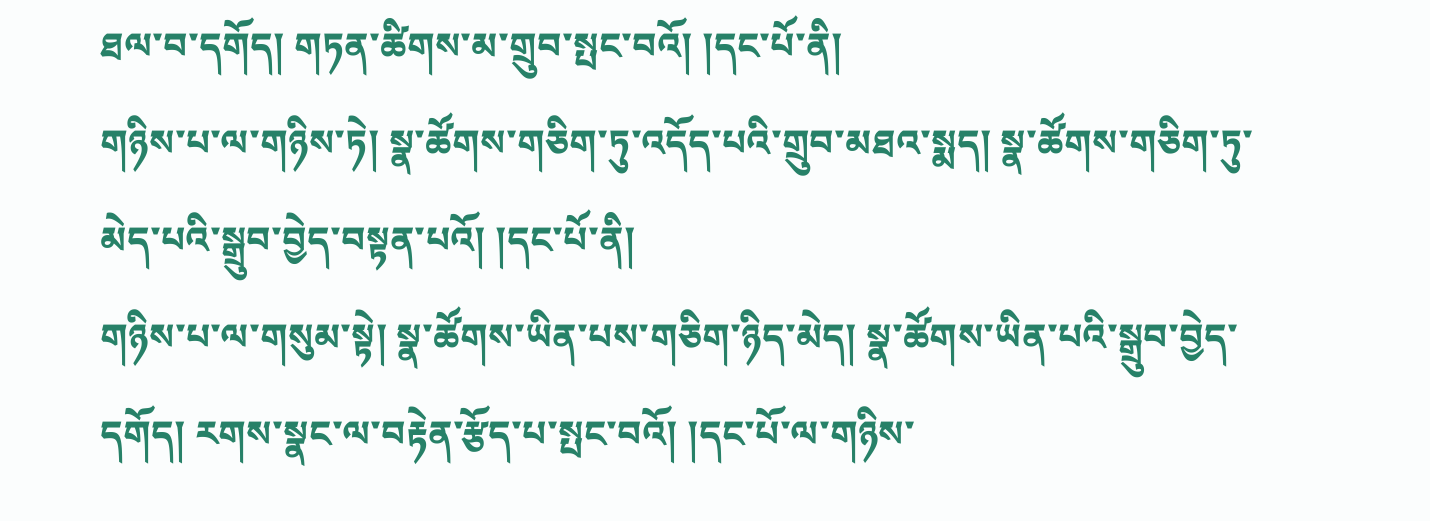ཐལ་བ་དགོད། གཏན་ཚིགས་མ་གྲུབ་སྤང་བའོ། །དང་པོ་ནི།
གཉིས་པ་ལ་གཉིས་ཏེ། སྣ་ཚོགས་གཅིག་ཏུ་འདོད་པའི་གྲུབ་མཐའ་སྨད། སྣ་ཚོགས་གཅིག་ཏུ་མེད་པའི་སྒྲུབ་བྱེད་བསྟན་པའོ། །དང་པོ་ནི།
གཉིས་པ་ལ་གསུམ་སྟེ། སྣ་ཚོགས་ཡིན་པས་གཅིག་ཉིད་མེད། སྣ་ཚོགས་ཡིན་པའི་སྒྲུབ་བྱེད་དགོད། རགས་སྣང་ལ་བརྟེན་རྩོད་པ་སྤང་བའོ། །དང་པོ་ལ་གཉིས་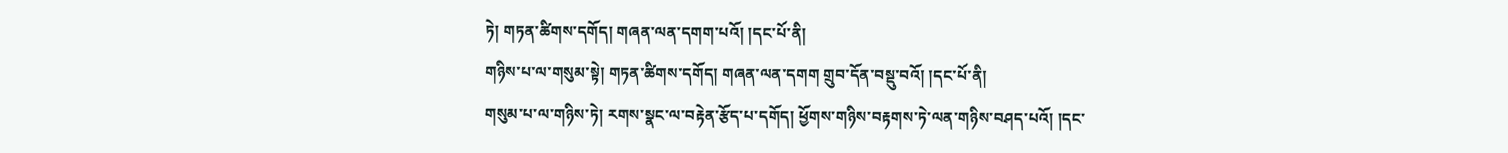ཏེ། གཏན་ཚིགས་དགོད། གཞན་ལན་དགག་པའོ། །དང་པོ་ནི།
གཉིས་པ་ལ་གསུམ་སྟེ། གཏན་ཚིགས་དགོད། གཞན་ལན་དགག གྲུབ་དོན་བསྡུ་བའོ། །དང་པོ་ནི།
གསུམ་པ་ལ་གཉིས་ཏེ། རགས་སྣང་ལ་བརྟེན་རྩོད་པ་དགོད། ཕྱོགས་གཉིས་བརྟགས་ཏེ་ལན་གཉིས་བཤད་པའོ། །དང་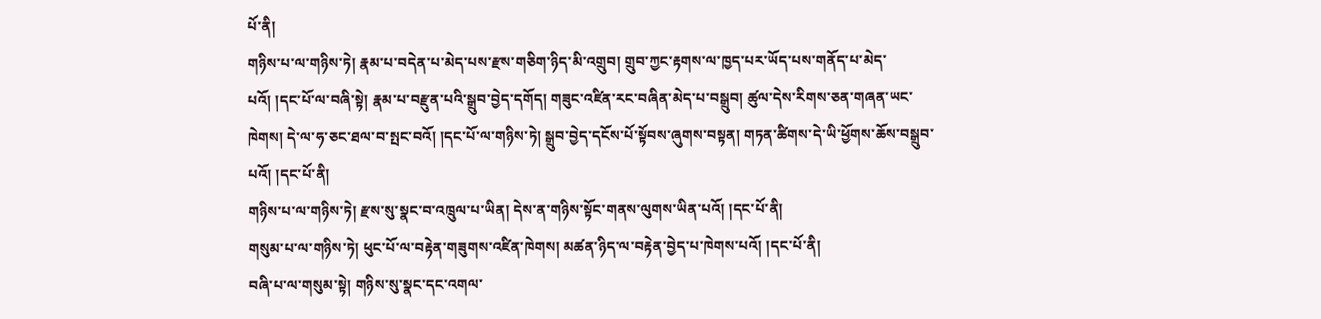པོ་ནི།
གཉིས་པ་ལ་གཉིས་ཏེ། རྣམ་པ་བདེན་པ་མེད་པས་རྫས་གཅིག་ཉིད་མི་འགྲུབ། གྲུབ་ཀྱང་རྟགས་ལ་ཁྱད་པར་ཡོད་པས་གནོད་པ་མེད་པའོ། །དང་པོ་ལ་བཞི་སྟེ། རྣམ་པ་བརྫུན་པའི་སྒྲུབ་བྱེད་དགོད། གཟུང་འཛིན་རང་བཞིན་མེད་པ་བསྒྲུབ། ཚུལ་དེས་རིགས་ཅན་གཞན་ཡང་ཁེགས། དེ་ལ་ཧ་ཅང་ཐལ་བ་སྤང་བའོ། །དང་པོ་ལ་གཉིས་ཏེ། སྒྲུབ་བྱེད་དངོས་པོ་སྟོབས་ཞུགས་བསྟན། གཏན་ཚིགས་དེ་ཡི་ཕྱོགས་ཆོས་བསྒྲུབ་པའོ། །དང་པོ་ནི།
གཉིས་པ་ལ་གཉིས་ཏེ། རྫས་སུ་སྣང་བ་འཁྲུལ་པ་ཡིན། དེས་ན་གཉིས་སྟོང་གནས་ལུགས་ཡིན་པའོ། །དང་པོ་ནི།
གསུམ་པ་ལ་གཉིས་ཏེ། ཕུང་པོ་ལ་བརྟེན་གཟུགས་འཛིན་ཁེགས། མཚན་ཉིད་ལ་བརྟེན་བྱེད་པ་ཁེགས་པའོ། །དང་པོ་ནི།
བཞི་པ་ལ་གསུམ་སྟེ། གཉིས་སུ་སྣང་དང་འགལ་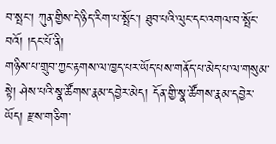བ་སྤང་། ཀུན་གྱིས་དེ་ཉིད་རིག་པ་སྤོང་། ཐུབ་པའི་ལུང་དང་འགལ་བ་སྤོང་བའོ། །དང་པོ་ནི།
གཉིས་པ་གྲུབ་ཀྱང་རྟགས་ལ་ཁྱད་པར་ཡོད་པས་གནོད་པ་མེད་པ་ལ་གསུམ་སྟེ། ཤེས་པའི་སྣ་ཚོགས་རྣམ་དབྱེར་མེད། དོན་གྱི་སྣ་ཚོགས་རྣམ་དབྱེར་ཡོད། རྫས་གཅིག་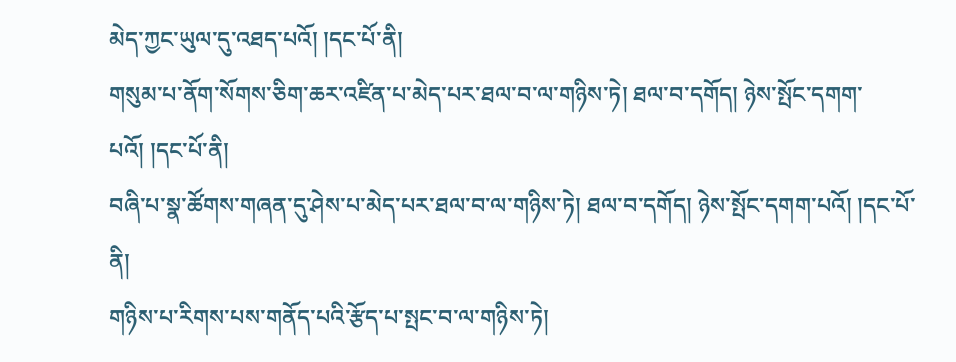མེད་ཀྱང་ཡུལ་དུ་འཐད་པའོ། །དང་པོ་ནི།
གསུམ་པ་ནོག་སོགས་ཅིག་ཆར་འཛིན་པ་མེད་པར་ཐལ་བ་ལ་གཉིས་ཏེ། ཐལ་བ་དགོད། ཉེས་སྤོང་དགག་པའོ། །དང་པོ་ནི།
བཞི་པ་སྣ་ཚོགས་གཞན་དུ་ཤེས་པ་མེད་པར་ཐལ་བ་ལ་གཉིས་ཏེ། ཐལ་བ་དགོད། ཉེས་སྤོང་དགག་པའོ། །དང་པོ་ནི།
གཉིས་པ་རིགས་པས་གནོད་པའི་རྩོད་པ་སྤང་བ་ལ་གཉིས་ཏེ།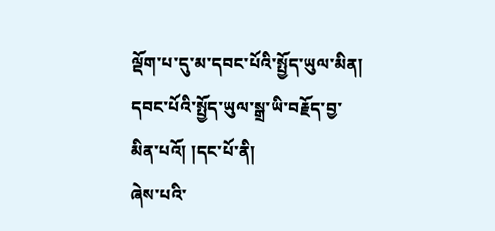ལྡོག་པ་དུ་མ་དབང་པོའི་སྤྱོད་ཡུལ་མིན། དབང་པོའི་སྤྱོད་ཡུལ་སྒྲ་ཡི་བརྗོད་བྱ་མིན་པའོ། །དང་པོ་ནི།
ཞེས་པའི་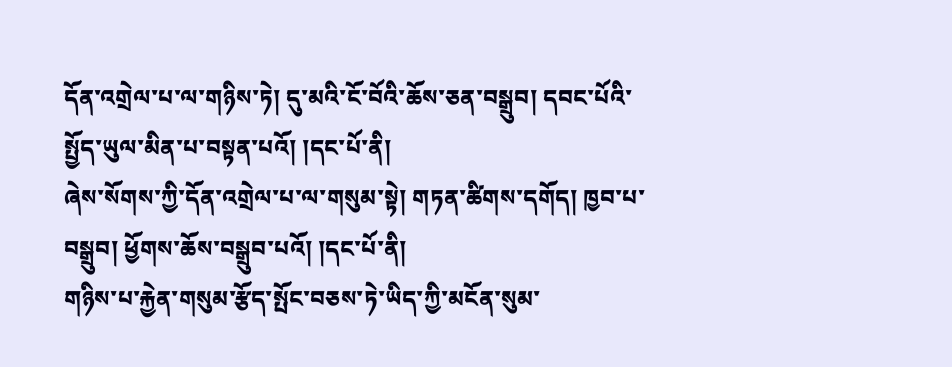དོན་འགྲེལ་པ་ལ་གཉིས་ཏེ། དུ་མའི་ངོ་བོའི་ཆོས་ཅན་བསྒྲུབ། དབང་པོའི་སྤྱོད་ཡུལ་མིན་པ་བསྟན་པའོ། །དང་པོ་ནི།
ཞེས་སོགས་ཀྱི་དོན་འགྲེལ་པ་ལ་གསུམ་སྟེ། གཏན་ཚིགས་དགོད། ཁྱབ་པ་བསྒྲུབ། ཕྱོགས་ཆོས་བསྒྲུབ་པའོ། །དང་པོ་ནི།
གཉིས་པ་རྐྱེན་གསུམ་རྩོད་སྤོང་བཅས་ཏེ་ཡིད་ཀྱི་མངོན་སུམ་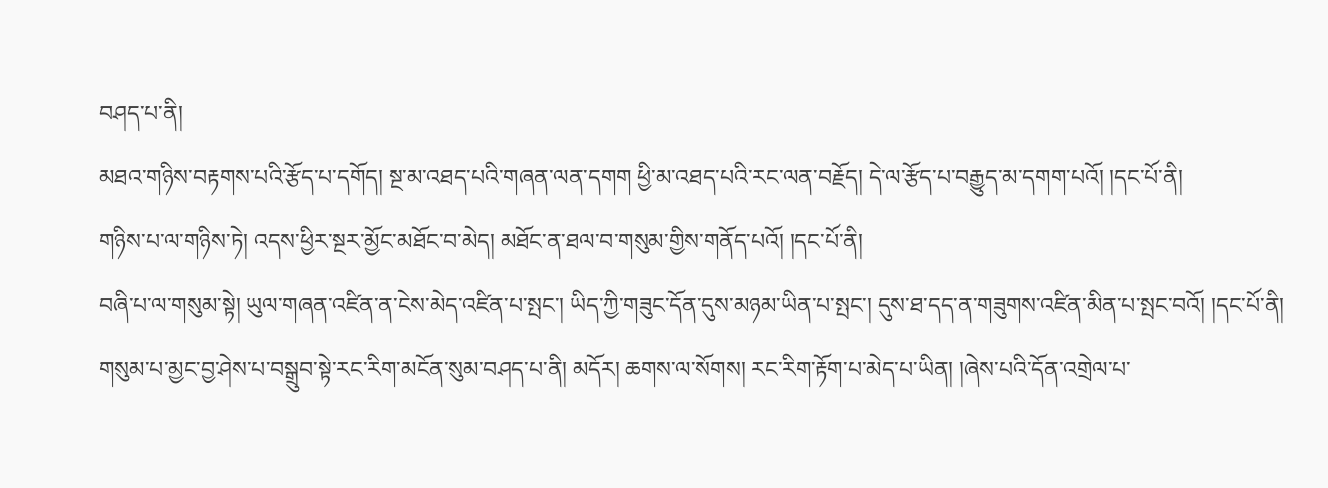བཤད་པ་ནི།
མཐའ་གཉིས་བརྟགས་པའི་རྩོད་པ་དགོད། སྔ་མ་འཐད་པའི་གཞན་ལན་དགག ཕྱི་མ་འཐད་པའི་རང་ལན་བརྗོད། དེ་ལ་རྩོད་པ་བརྒྱུད་མ་དགག་པའོ། །དང་པོ་ནི།
གཉིས་པ་ལ་གཉིས་ཏེ། འདས་ཕྱིར་སྔར་མྱོང་མཐོང་བ་མེད། མཐོང་ན་ཐལ་བ་གསུམ་གྱིས་གནོད་པའོ། །དང་པོ་ནི།
བཞི་པ་ལ་གསུམ་སྟེ། ཡུལ་གཞན་འཛིན་ན་ངེས་མེད་འཛིན་པ་སྤང་། ཡིད་ཀྱི་གཟུང་དོན་དུས་མཉམ་ཡིན་པ་སྤང་། དུས་ཐ་དད་ན་གཟུགས་འཛིན་མིན་པ་སྤང་བའོ། །དང་པོ་ནི།
གསུམ་པ་མྱང་བྱ་ཤེས་པ་བསྒྲུབ་སྟེ་རང་རིག་མངོན་སུམ་བཤད་པ་ནི། མདོར། ཆགས་ལ་སོགས། རང་རིག་རྟོག་པ་མེད་པ་ཡིན། །ཞེས་པའི་དོན་འགྲེལ་པ་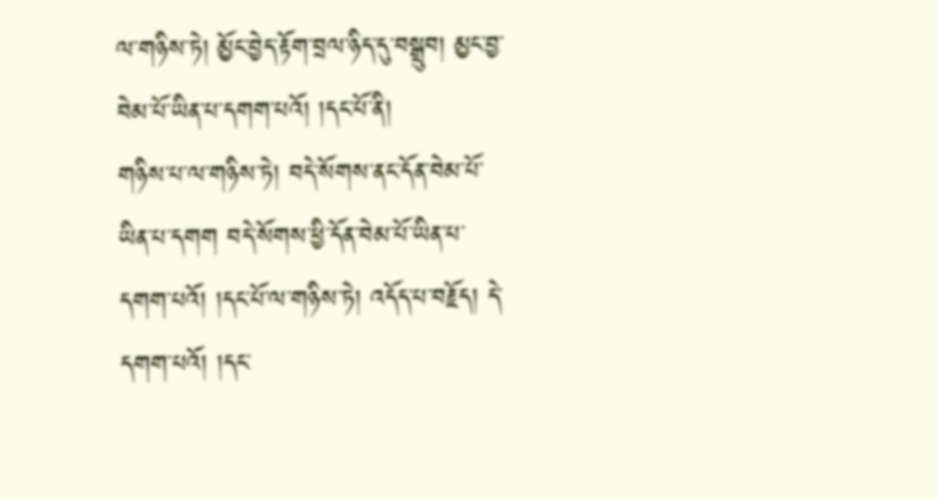ལ་གཉིས་ཏེ། མྱོང་བྱེད་རྟོག་བྲལ་ཉིད་དུ་བསྒྲུབ། མྱང་བྱ་བེམ་པོ་ཡིན་པ་དགག་པའོ། །དང་པོ་ནི།
གཉིས་པ་ལ་གཉིས་ཏེ། བདེ་སོགས་ནང་དོན་བེམ་པོ་ཡིན་པ་དགག བདེ་སོགས་ཕྱི་དོན་བེམ་པོ་ཡིན་པ་དགག་པའོ། །དང་པོ་ལ་གཉིས་ཏེ། འདོད་པ་བརྗོད། དེ་དགག་པའོ། །དང་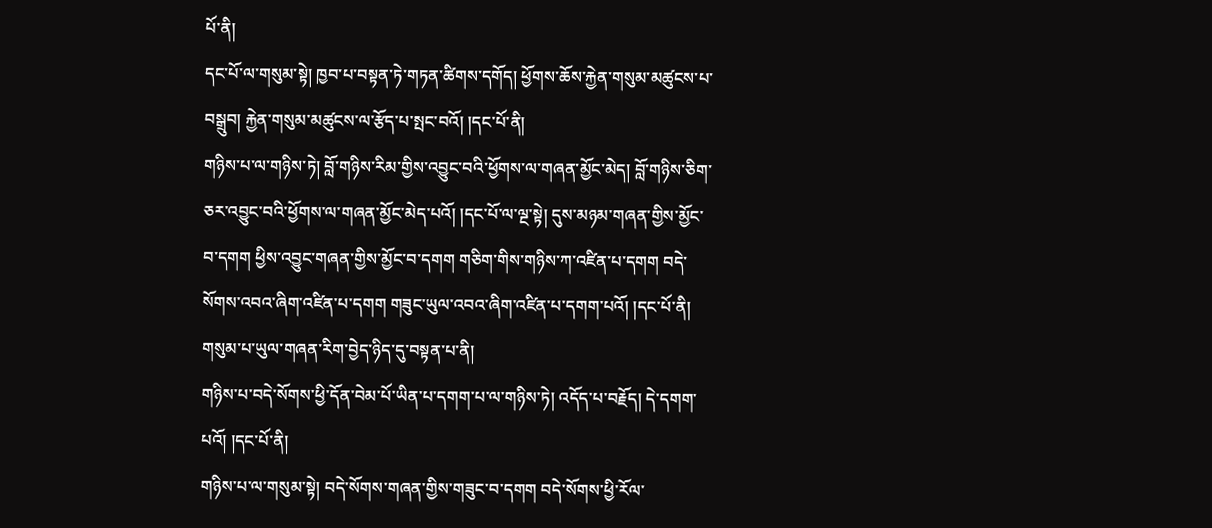པོ་ནི།
དང་པོ་ལ་གསུམ་སྟེ། ཁྱབ་པ་བསྟན་ཏེ་གཏན་ཚིགས་དགོད། ཕྱོགས་ཆོས་རྐྱེན་གསུམ་མཚུངས་པ་བསྒྲུབ། རྐྱེན་གསུམ་མཚུངས་ལ་རྩོད་པ་སྤང་བའོ། །དང་པོ་ནི།
གཉིས་པ་ལ་གཉིས་ཏེ། བློ་གཉིས་རིམ་གྱིས་འབྱུང་བའི་ཕྱོགས་ལ་གཞན་མྱོང་མེད། བློ་གཉིས་ཅིག་ཅར་འབྱུང་བའི་ཕྱོགས་ལ་གཞན་མྱོང་མེད་པའོ། །དང་པོ་ལ་ལྔ་སྟེ། དུས་མཉམ་གཞན་གྱིས་མྱོང་བ་དགག ཕྱིས་འབྱུང་གཞན་གྱིས་མྱོང་བ་དགག གཅིག་གིས་གཉིས་ཀ་འཛིན་པ་དགག བདེ་སོགས་འབའ་ཞིག་འཛིན་པ་དགག གཟུང་ཡུལ་འབའ་ཞིག་འཛིན་པ་དགག་པའོ། །དང་པོ་ནི།
གསུམ་པ་ཡུལ་གཞན་རིག་བྱེད་ཉིད་དུ་བསྟན་པ་ནི།
གཉིས་པ་བདེ་སོགས་ཕྱི་དོན་བེམ་པོ་ཡིན་པ་དགག་པ་ལ་གཉིས་ཏེ། འདོད་པ་བརྗོད། དེ་དགག་པའོ། །དང་པོ་ནི།
གཉིས་པ་ལ་གསུམ་སྟེ། བདེ་སོགས་གཞན་གྱིས་གཟུང་བ་དགག བདེ་སོགས་ཕྱི་རོལ་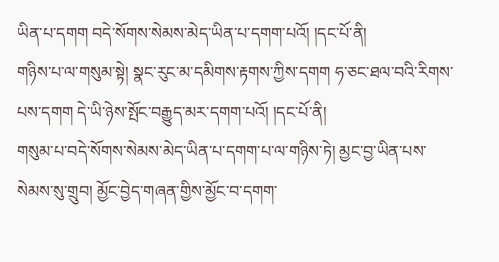ཡིན་པ་དགག བདེ་སོགས་སེམས་མེད་ཡིན་པ་དགག་པའོ། །དང་པོ་ནི།
གཉིས་པ་ལ་གསུམ་སྟེ། སྣང་རུང་མ་དམིགས་རྟགས་ཀྱིས་དགག ཧ་ཅང་ཐལ་བའི་རིགས་པས་དགག དེ་ཡི་ཉེས་སྤོང་བརྒྱུད་མར་དགག་པའོ། །དང་པོ་ནི།
གསུམ་པ་བདེ་སོགས་སེམས་མེད་ཡིན་པ་དགག་པ་ལ་གཉིས་ཏེ། མྱང་བྱ་ཡིན་པས་སེམས་སུ་གྲུབ། མྱོང་བྱེད་གཞན་གྱིས་མྱོང་བ་དགག་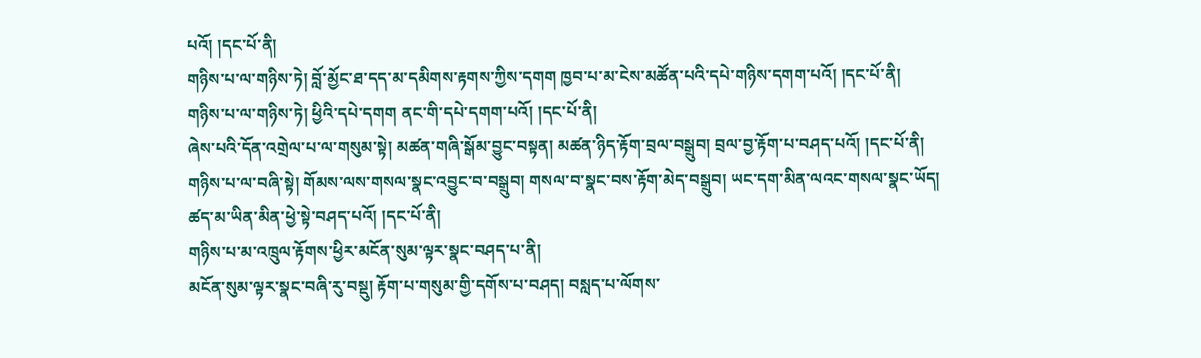པའོ། །དང་པོ་ནི།
གཉིས་པ་ལ་གཉིས་ཏེ། བློ་མྱོང་ཐ་དད་མ་དམིགས་རྟགས་ཀྱིས་དགག ཁྱབ་པ་མ་ངེས་མཚོན་པའི་དཔེ་གཉིས་དགག་པའོ། །དང་པོ་ནི།
གཉིས་པ་ལ་གཉིས་ཏེ། ཕྱིའི་དཔེ་དགག ནང་གི་དཔེ་དགག་པའོ། །དང་པོ་ནི།
ཞེས་པའི་དོན་འགྲེལ་པ་ལ་གསུམ་སྟེ། མཚན་གཞི་སྒོམ་བྱུང་བསྟན། མཚན་ཉིད་རྟོག་བྲལ་བསྒྲུབ། བྲལ་བྱ་རྟོག་པ་བཤད་པའོ། །དང་པོ་ནི།
གཉིས་པ་ལ་བཞི་སྟེ། གོམས་ལས་གསལ་སྣང་འབྱུང་བ་བསྒྲུབ། གསལ་བ་སྣང་བས་རྟོག་མེད་བསྒྲུབ། ཡང་དག་མིན་ལའང་གསལ་སྣང་ཡོད། ཚད་མ་ཡིན་མིན་ཕྱེ་སྟེ་བཤད་པའོ། །དང་པོ་ནི།
གཉིས་པ་མ་འཁྲུལ་རྟོགས་ཕྱིར་མངོན་སུམ་ལྟར་སྣང་བཤད་པ་ནི།
མངོན་སུམ་ལྟར་སྣང་བཞི་རུ་བསྡུ། རྟོག་པ་གསུམ་གྱི་དགོས་པ་བཤད། བསླད་པ་ལོགས་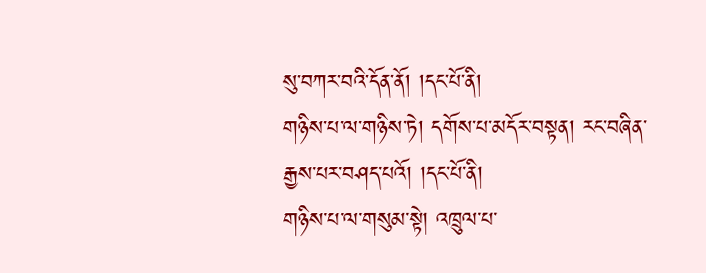སུ་བཀར་བའི་དོན་ནོ། །དང་པོ་ནི།
གཉིས་པ་ལ་གཉིས་ཏེ། དགོས་པ་མདོར་བསྟན། རང་བཞིན་རྒྱས་པར་བཤད་པའོ། །དང་པོ་ནི།
གཉིས་པ་ལ་གསུམ་སྟེ། འཁྲུལ་པ་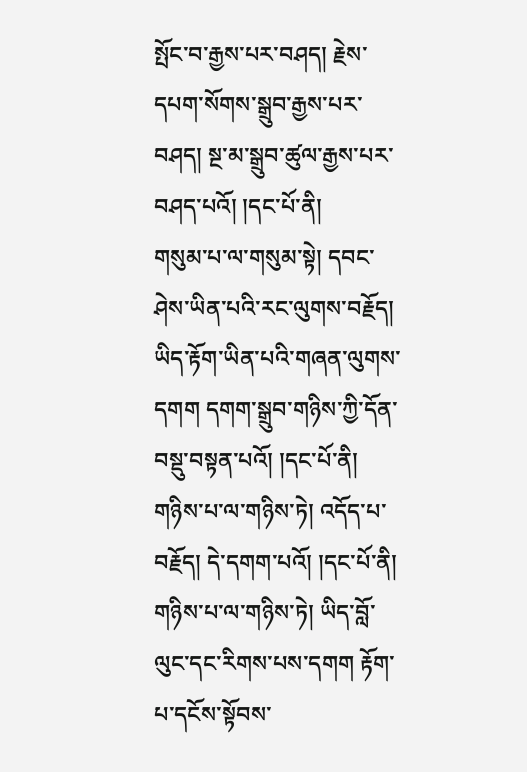སྤོང་བ་རྒྱས་པར་བཤད། རྗེས་དཔག་སོགས་སྒྲུབ་རྒྱས་པར་བཤད། སྔ་མ་སྒྲུབ་ཚུལ་རྒྱས་པར་བཤད་པའོ། །དང་པོ་ནི།
གསུམ་པ་ལ་གསུམ་སྟེ། དབང་ཤེས་ཡིན་པའི་རང་ལུགས་བརྗོད། ཡིད་རྟོག་ཡིན་པའི་གཞན་ལུགས་དགག དགག་སྒྲུབ་གཉིས་ཀྱི་དོན་བསྡུ་བསྟན་པའོ། །དང་པོ་ནི།
གཉིས་པ་ལ་གཉིས་ཏེ། འདོད་པ་བརྗོད། དེ་དགག་པའོ། །དང་པོ་ནི།
གཉིས་པ་ལ་གཉིས་ཏེ། ཡིད་བློ་ལུང་དང་རིགས་པས་དགག རྟོག་པ་དངོས་སྟོབས་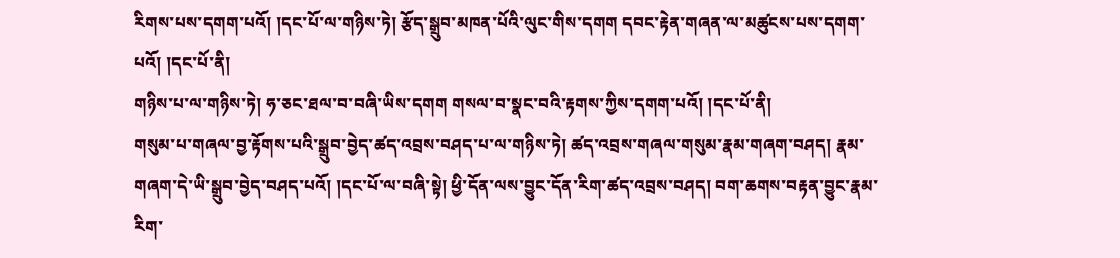རིགས་པས་དགག་པའོ། །དང་པོ་ལ་གཉིས་ཏེ། རྩོད་སྒྲུབ་མཁན་པོའི་ལུང་གིས་དགག དབང་རྟེན་གཞན་ལ་མཚུངས་པས་དགག་པའོ། །དང་པོ་ནི།
གཉིས་པ་ལ་གཉིས་ཏེ། ཧ་ཅང་ཐལ་བ་བཞི་ཡིས་དགག གསལ་བ་སྣང་བའི་རྟགས་ཀྱིས་དགག་པའོ། །དང་པོ་ནི།
གསུམ་པ་གཞལ་བྱ་རྟོགས་པའི་སྒྲུབ་བྱེད་ཚད་འབྲས་བཤད་པ་ལ་གཉིས་ཏེ། ཚད་འབྲས་གཞལ་གསུམ་རྣམ་གཞག་བཤད། རྣམ་གཞག་དེ་ཡི་སྒྲུབ་བྱེད་བཤད་པའོ། །དང་པོ་ལ་བཞི་སྟེ། ཕྱི་དོན་ལས་བྱུང་དོན་རིག་ཚད་འབྲས་བཤད། བག་ཆགས་བརྟན་བྱུང་རྣམ་རིག་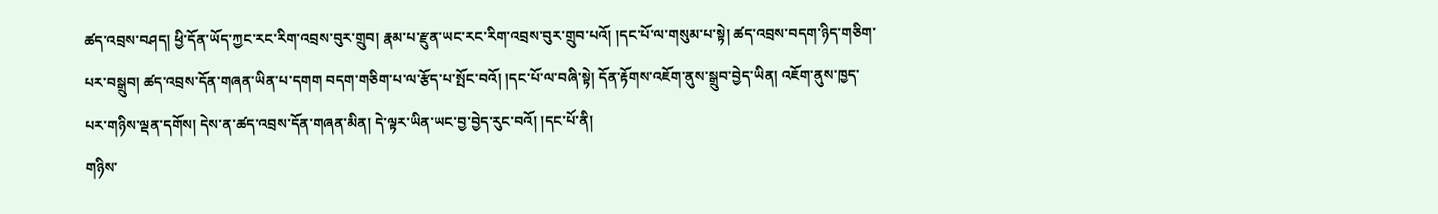ཚད་འབྲས་བཤད། ཕྱི་དོན་ཡོད་ཀྱང་རང་རིག་འབྲས་བུར་གྲུབ། རྣམ་པ་རྫུན་ཡང་རང་རིག་འབྲས་བུར་གྲུབ་པའོ། །དང་པོ་ལ་གསུམ་པ་སྟེ། ཚད་འབྲས་བདག་ཉིད་གཅིག་པར་བསྒྲུབ། ཚད་འབྲས་དོན་གཞན་ཡིན་པ་དགག བདག་གཅིག་པ་ལ་རྩོད་པ་སྤོང་བའོ། །དང་པོ་ལ་བཞི་སྟེ། དོན་རྟོགས་འཇོག་ནུས་སྒྲུབ་བྱེད་ཡིན། འཇོག་ནུས་ཁྱད་པར་གཉིས་ལྡན་དགོས། དེས་ན་ཚད་འབྲས་དོན་གཞན་མིན། དེ་ལྟར་ཡིན་ཡང་བྱ་བྱེད་རུང་བའོ། །དང་པོ་ནི།
གཉིས་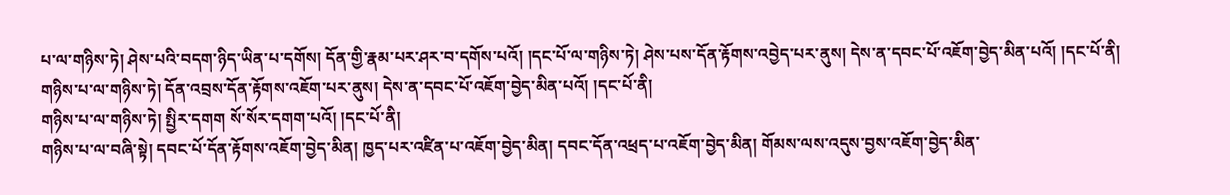པ་ལ་གཉིས་ཏེ། ཤེས་པའི་བདག་ཉིད་ཡིན་པ་དགོས། དོན་གྱི་རྣམ་པར་ཤར་བ་དགོས་པའོ། །དང་པོ་ལ་གཉིས་ཏེ། ཤེས་པས་དོན་རྟོགས་འབྱེད་པར་ནུས། དེས་ན་དབང་པོ་འཇོག་བྱེད་མིན་པའོ། །དང་པོ་ནི།
གཉིས་པ་ལ་གཉིས་ཏེ། དོན་འབྲས་དོན་རྟོགས་འཇོག་པར་ནུས། དེས་ན་དབང་པོ་འཇོག་བྱེད་མིན་པའོ། །དང་པོ་ནི།
གཉིས་པ་ལ་གཉིས་ཏེ། སྤྱིར་དགག སོ་སོར་དགག་པའོ། །དང་པོ་ནི།
གཉིས་པ་ལ་བཞི་སྟེ། དབང་པོ་དོན་རྟོགས་འཇོག་བྱེད་མིན། ཁྱད་པར་འཛིན་པ་འཇོག་བྱེད་མིན། དབང་དོན་འཕྲད་པ་འཇོག་བྱེད་མིན། གོམས་ལས་འདུས་བྱས་འཇོག་བྱེད་མིན་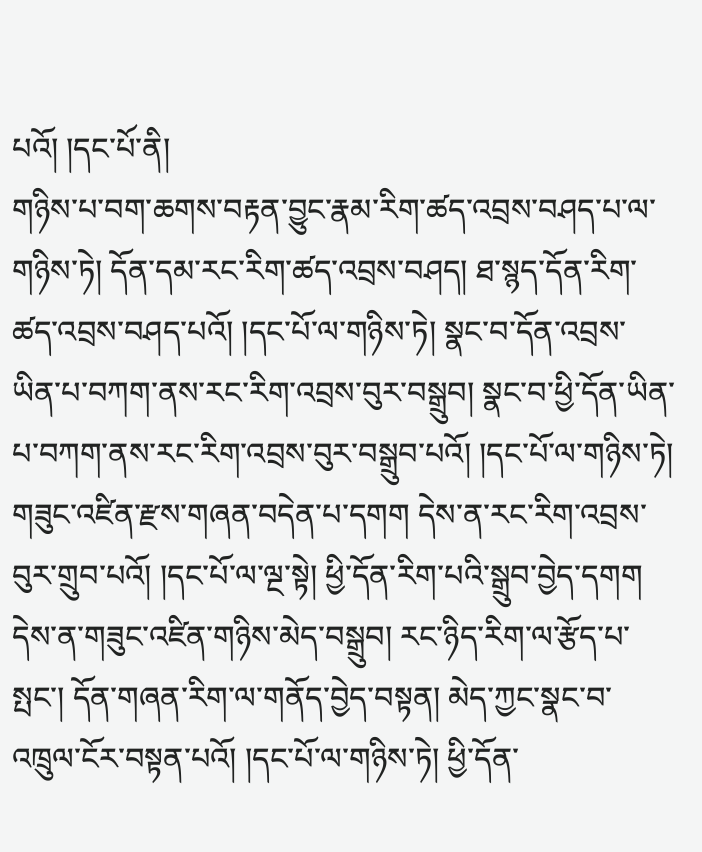པའོ། །དང་པོ་ནི།
གཉིས་པ་བག་ཆགས་བརྟན་བྱུང་རྣམ་རིག་ཚད་འབྲས་བཤད་པ་ལ་གཉིས་ཏེ། དོན་དམ་རང་རིག་ཚད་འབྲས་བཤད། ཐ་སྙད་དོན་རིག་ཚད་འབྲས་བཤད་པའོ། །དང་པོ་ལ་གཉིས་ཏེ། སྣང་བ་དོན་འབྲས་ཡིན་པ་བཀག་ནས་རང་རིག་འབྲས་བུར་བསྒྲུབ། སྣང་བ་ཕྱི་དོན་ཡིན་པ་བཀག་ནས་རང་རིག་འབྲས་བུར་བསྒྲུབ་པའོ། །དང་པོ་ལ་གཉིས་ཏེ། གཟུང་འཛིན་རྫས་གཞན་བདེན་པ་དགག དེས་ན་རང་རིག་འབྲས་བུར་གྲུབ་པའོ། །དང་པོ་ལ་ལྔ་སྟེ། ཕྱི་དོན་རིག་པའི་སྒྲུབ་བྱེད་དགག དེས་ན་གཟུང་འཛིན་གཉིས་མེད་བསྒྲུབ། རང་ཉིད་རིག་ལ་རྩོད་པ་སྤང་། དོན་གཞན་རིག་ལ་གནོད་བྱེད་བསྟན། མེད་ཀྱང་སྣང་བ་འཁྲུལ་ངོར་བསྟན་པའོ། །དང་པོ་ལ་གཉིས་ཏེ། ཕྱི་དོན་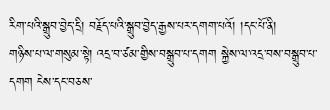རིག་པའི་སྒྲུབ་བྱེད་དྲི། བརྗོད་པའི་སྒྲུབ་བྱེད་རྒྱས་པར་དགག་པའོ། །དང་པོ་ནི།
གཉིས་པ་ལ་གསུམ་སྟེ། འདྲ་བ་ཙམ་གྱིས་བསྒྲུབ་པ་དགག སྐྱེས་ལ་འདྲ་བས་བསྒྲུབ་པ་དགག ངེས་དང་བཅས་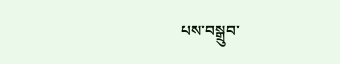པས་བསྒྲུབ་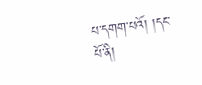པ་དགག་པའོ། །དང་པོ་ནི།